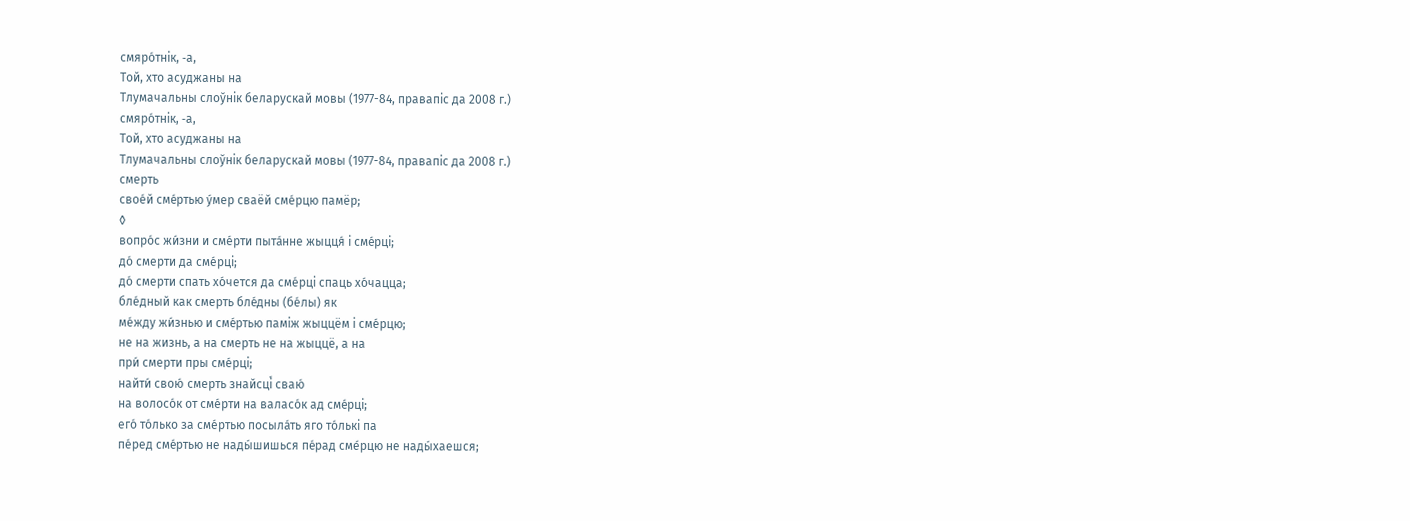смяро́тнік, ‑а,
Той, хто асуджаны на
Тлумачальны слоўнік беларускай мовы (1977-84, правапіс да 2008 г.)
смяро́тнік, ‑а,
Той, хто асуджаны на
Тлумачальны слоўнік беларускай мовы (1977-84, правапіс да 2008 г.)
смерть
свое́й сме́ртью у́мер сваёй сме́рцю памёр;
◊
вопро́с жи́зни и сме́рти пыта́нне жыцця́ і сме́рці;
до́ смерти да сме́рці;
до́ смерти спать хо́чется да сме́рці спаць хо́чацца;
бле́дный как смерть бле́дны (бе́лы) як
ме́жду жи́знью и сме́ртью паміж жыццём і сме́рцю;
не на жизнь, а на смерть не на жыццё, а на
при́ смерти пры сме́рці;
найти́ свою́ смерть знайсці́ сваю́
на волосо́к от сме́рти на валасо́к ад сме́рці;
его́ то́лько за сме́ртью посыла́ть яго то́лькі па
пе́ред сме́ртью не нады́шишься пе́рад сме́рцю не нады́хаешся;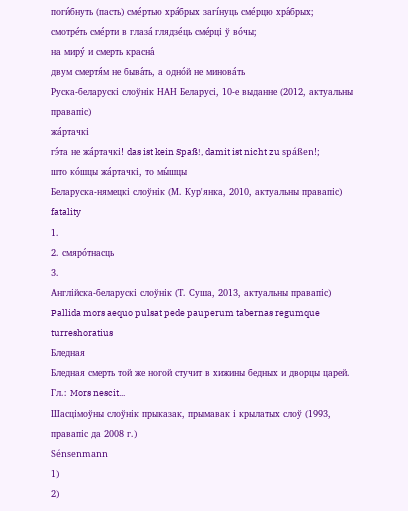поги́бнуть (пасть) сме́ртью хра́брых загі́нуць сме́рцю хра́брых;
смотре́ть сме́рти в глаза́ глядзе́ць сме́рці ў во́чы;
на миру́ и смерть красна́
двум смертя́м не быва́ть, а одно́й не минова́ть
Руска-беларускі слоўнік НАН Беларусі, 10-е выданне (2012, актуальны правапіс)
жа́ртачкі
гэ́та не жа́ртачкі! das ist kein Spaß!, damit ist nicht zu spáßen!;
што ко́шцы жа́ртачкі, то мы́шцы
Беларуска-нямецкі слоўнік (М. Кур'янка, 2010, актуальны правапіс)
fatality
1.
2. смяро́тнасць
3.
Англійска-беларускі слоўнік (Т. Суша, 2013, актуальны правапіс)
Pallida mors aequo pulsat pede pauperum tabernas regumque turreshoratius
Бледная
Бледная смерть той же ногой стучит в хижины бедных и дворцы царей.
Гл.: Mors nescit...
Шасцімоўны слоўнік прыказак, прымавак і крылатых слоў (1993, правапіс да 2008 г.)
Sénsenmann
1)
2)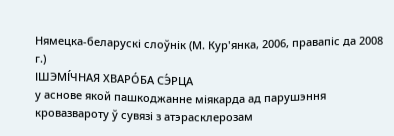Нямецка-беларускі слоўнік (М. Кур'янка, 2006, правапіс да 2008 г.)
ІШЭМІ́ЧНАЯ ХВАРО́БА СЭ́РЦА
у аснове якой пашкоджанне міякарда ад парушэння кровазвароту ў сувязі з атэрасклерозам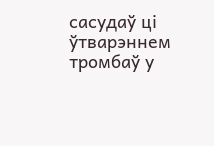сасудаў ці ўтварэннем тромбаў у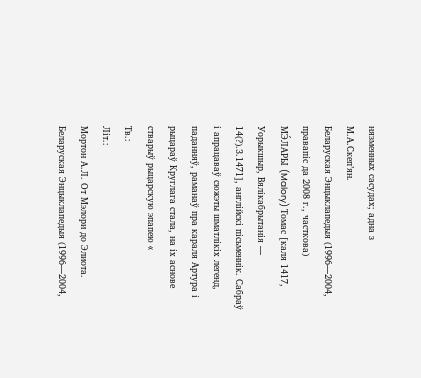нязменных сасудах; адна з
М.А.Скеп’ян.
Беларуская Энцыклапедыя (1996—2004, правапіс да 2008 г., часткова)
МЭ́ЛАРЫ (Malory) Томас [каля 1417, Уорыкшыр, Вялікабрытанія — 14(?).3.1471], англійскі пісьменнік. Сабраў і апрацаваў сюжэты шматлікіх легенд, паданняў, раманаў пра караля Артура і рыцараў Круглага стала, на іх аснове стварыў рыцарскую эпапею «
Тв.:
Літ.:
Мортон А.Л. От Мэлори до Элиота.
Беларуская Энцыклапедыя (1996—2004,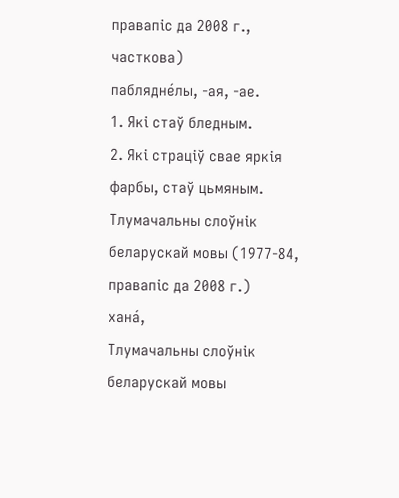правапіс да 2008 г., часткова)
паблядне́лы, ‑ая, ‑ае.
1. Які стаў бледным.
2. Які страціў свае яркія фарбы, стаў цьмяным.
Тлумачальны слоўнік беларускай мовы (1977-84, правапіс да 2008 г.)
хана́,
Тлумачальны слоўнік беларускай мовы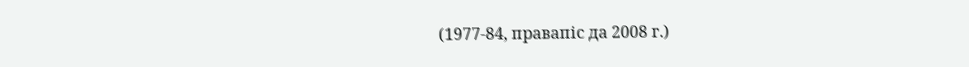(1977-84, правапіс да 2008 г.)